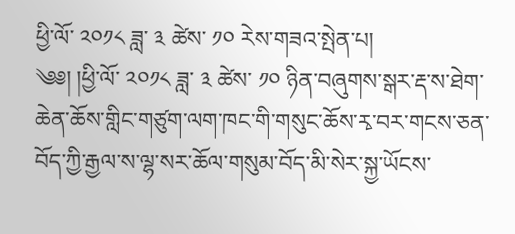ཕྱི་ལོ་ ༢༠༡༨ ཟླ་ ༣ ཚེས་ ༡༠ རེས་གཟའ་སྤེན་པ།
༄༅། །ཕྱི་ལོ་ ༢༠༡༨ ཟླ་ ༣ ཚེས་ ༡༠ ཉིན་བཞུགས་སྒར་རྡ་ས་ཐེག་ཆེན་ཆོས་གླིང་གཙུག་ལག་ཁང་གི་གསུང་ཆོས་རྭ་བར་གངས་ཅན་བོད་ཀྱི་རྒྱལ་ས་ལྷ་སར་ཆོལ་གསུམ་བོད་མི་སེར་སྐྱ་ཡོངས་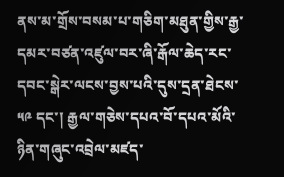ནས་མ་གྲོས་བསམ་པ་གཅིག་མཐུན་གྱིས་རྒྱ་དམར་བཙན་འཛུལ་བར་ཞི་རྒོལ་ཆེད་རང་དབང་སྒེར་ལངས་བྱས་པའི་དུས་དྲན་ཐེངས་ ༥༩ དང་། རྒྱལ་གཅེས་དཔའ་བོ་དཔའ་མོའི་ཉིན་གཞུང་འབྲེལ་མཛད་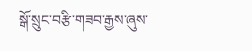སྒོ་སྲུང་བརྩི་གཟབ་རྒྱས་ཞུས་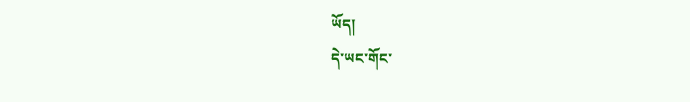ཡོད།
དེ་ཡང་གོང་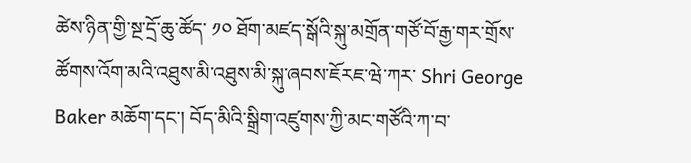ཚེས་ཉིན་གྱི་སྔ་དྲོ་ཆུ་ཚོད་ ༡༠ ཐོག་མཛད་སྒོའི་སྐུ་མགྲོན་གཙོ་བོ་རྒྱ་གར་གྲོས་ཚོགས་འོག་མའི་འཐུས་མི་འཐུས་མི་སྐུ་ཞབས་ཇོརཇ་ཝེ་ཀར་ Shri George Baker མཆོག་དང་། བོད་མིའི་སྒྲིག་འཛུགས་ཀྱི་མང་གཙོའི་ཀ་བ་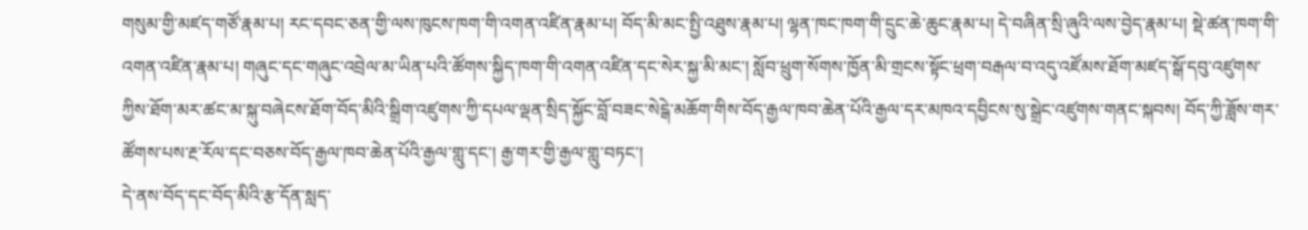གསུམ་གྱི་མཛད་གཙོ་རྣམ་པ། རང་དབང་ཅན་གྱི་ལས་ཁུངས་ཁག་གི་འགན་འཛིན་རྣམ་པ། བོད་མི་མང་སྤྱི་འཐུས་རྣམ་པ། ལྷན་ཁང་ཁག་གི་དྲུང་ཆེ་ཆུང་རྣམ་པ། དེ་བཞིན་སྲི་ཞུའི་ལས་བྱེད་རྣམ་པ། སྡེ་ཚན་ཁག་གི་འགན་འཛིན་རྣམ་པ། གཞུང་དང་གཞུང་འབྲེལ་མ་ཡིན་པའི་ཚོགས་སྐྱིད་ཁག་གི་འགན་འཛིན་དང་སེར་སྐྱ་མི་མང་། སློབ་ཕྲུག་སོགས་ཁྱོན་མི་གྲངས་སྟོང་ཕྲག་བརྒལ་བ་འདུ་འཛོམས་ཐོག་མཛད་སྒོ་དབུ་འཛུགས་ཀྱིས་ཐོག་མར་ཚང་མ་སྐུ་བཞེངས་ཐོག་བོད་མིའི་སྒྲིག་འཛུགས་ཀྱི་དཔལ་ལྡན་སྲིད་སྐྱོང་བློ་བཟང་སེངྒེ་མཆོག་གིས་བོད་རྒྱལ་ཁབ་ཆེན་པོའི་རྒྱལ་དར་མཁའ་དབྱིངས་སུ་སྒྲེང་འཛུགས་གནང་སྐབས། བོད་ཀྱི་ཟློས་གར་ཚོགས་པས་རྔ་རོལ་དང་བཅས་བོད་རྒྱལ་ཁབ་ཆེན་པོའི་རྒྱལ་གླུ་དང་། རྒྱ་གར་གྱི་རྒྱལ་གླུ་བཏང་།
དེ་ནས་བོད་དང་བོད་མིའི་རྩ་དོན་སླད་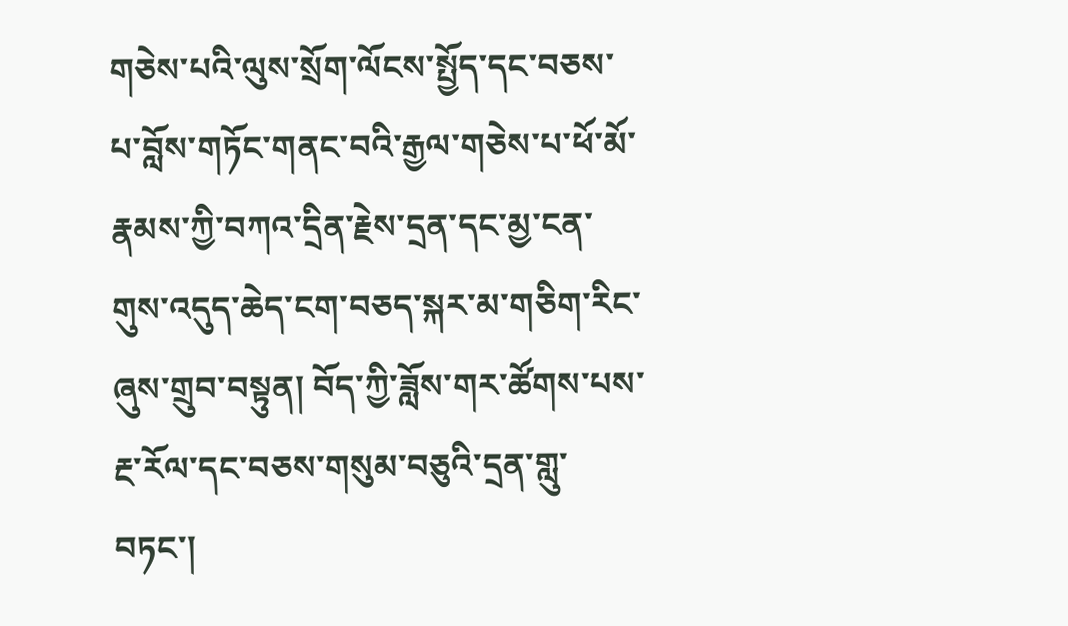གཅེས་པའི་ལུས་སྲོག་ལོངས་སྤྱོད་དང་བཅས་པ་བློས་གཏོང་གནང་བའི་རྒྱལ་གཅེས་པ་ཕོ་མོ་རྣམས་ཀྱི་བཀའ་དྲིན་རྗེས་དྲན་དང་མྱ་ངན་གུས་འདུད་ཆེད་ངག་བཅད་སྐར་མ་གཅིག་རིང་ཞུས་གྲུབ་བསྟུན། བོད་ཀྱི་ཟློས་གར་ཚོགས་པས་རྔ་རོལ་དང་བཅས་གསུམ་བཅུའི་དྲན་གླུ་བཏང་།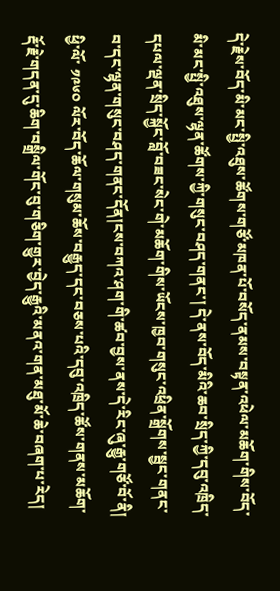དེ་རྗེས་བོད་མི་མང་སྤྱི་འཐུས་ཚོགས་གཙོ་མཁན་པོ་བསོད་ནམས་བསྟན་འཕེལ་མཆོག་གིས་བོད་མི་མང་སྤྱི་འཐུས་ལྷན་ཚོགས་ཀྱི་གསུང་བཤད་གནང་། དེ་ནས་བོད་མིའི་ཆབ་སྲིད་ཀྱི་དབུ་འཁྲིད་དཔལ་ལྡན་སྲིད་སྐྱོང་བློ་བཟང་སེང་གེ་མཆོག་གིས་ཡོངས་ཁྱབ་གསུང་འཕྲིན་སྒྲོགས་སྦྱང་གནང་བ་དང་ལྷན་གསུང་བཤད་གནང་དོན།ངས་བཀའ་ཤག་གི་ཚབ་བྱས་ནས་དེ་རིང་ཞུ་རྒྱུ་གཙོ་བོ་ནི། ཕྱི་ལོ་ ༡༩༦༠ ལོར་བོད་ཆོལ་གསུམ་ཆོས་བརྒྱུད་དང་བཅས་པའི་དབུ་འཁྲིད་ཚོས་གནས་མཆོག་རྡོ་རྗེ་གདན་དུ་ཆིག་བསྒྲིལ་གོང་བུ་གཅིག་གྱུར་བྱེད་རྒྱུའི་མནའ་གན་མཐུ་མོ་ཆེ་བཞག་པ་རེད།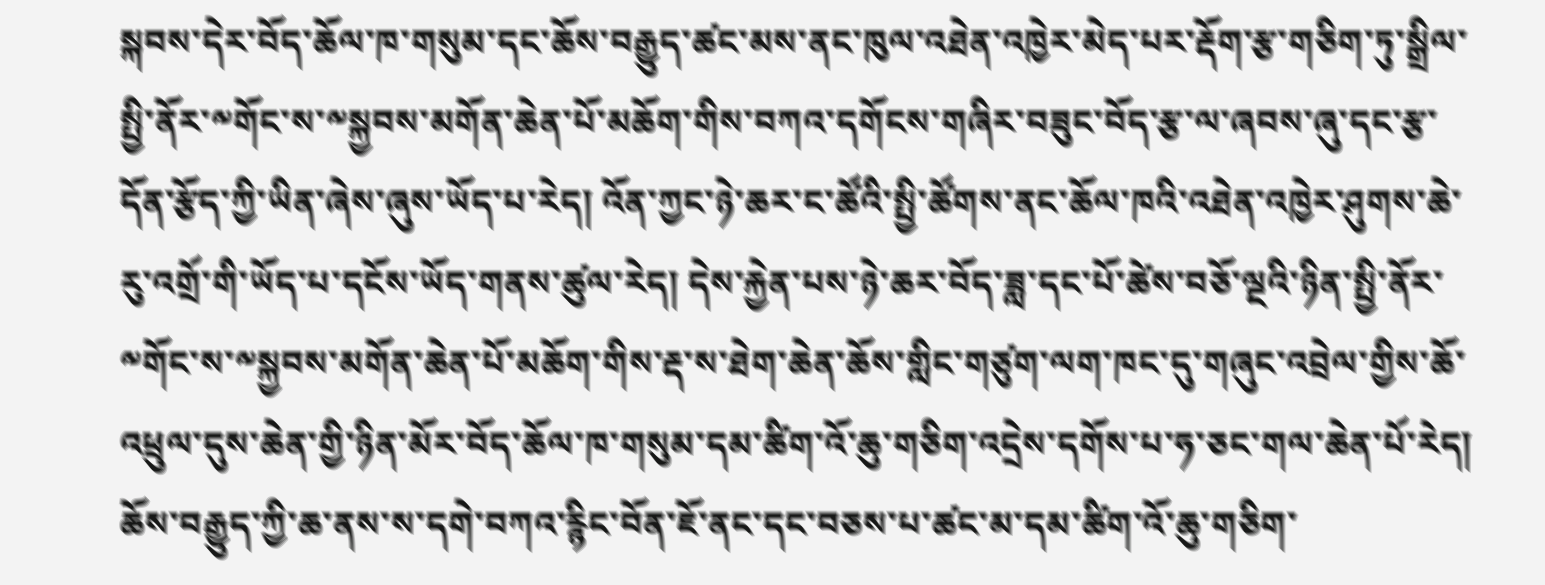སྐབས་དེར་བོད་ཆོལ་ཁ་གསུམ་དང་ཆོས་བརྒྱུད་ཚང་མས་ནང་ཁུལ་འཐེན་འཁྱེར་མེད་པར་རྡོག་རྩ་གཅིག་ཏུ་སྒྲིལ་སྤྱི་ནོར་༸གོང་ས་༸སྐྱབས་མགོན་ཆེན་པོ་མཆོག་གིས་བཀའ་དགོངས་གཞིར་བཟུང་བོད་རྩ་ལ་ཞབས་ཞུ་དང་རྩ་དོན་རྩོད་ཀྱི་ཡིན་ཞེས་ཞུས་ཡོད་པ་རེད། འོན་ཀྱང་ཉེ་ཆར་ང་ཚོའི་སྤྱི་ཚོགས་ནང་ཆོལ་ཁའི་འཐེན་འཁྱེར་ཤུགས་ཆེ་རུ་འགྲོ་གི་ཡོད་པ་དངོས་ཡོད་གནས་ཚུལ་རེད། དེས་རྐྱེན་པས་ཉེ་ཆར་བོད་ཟླ་དང་པོ་ཚེས་བཅོ་ལྔའི་ཉིན་སྤྱི་ནོར་༸གོང་ས་༸སྐྱབས་མགོན་ཆེན་པོ་མཆོག་གིས་རྡ་ས་ཐེག་ཆེན་ཆོས་གླིང་གཙུག་ལག་ཁང་དུ་གཞུང་འབྲེལ་གྱིས་ཆོ་འཕྲུལ་དུས་ཆེན་གྱི་ཉིན་མོར་བོད་ཆོལ་ཁ་གསུམ་དམ་ཚིག་འོ་ཆུ་གཅིག་འདྲེས་དགོས་པ་ཧ་ཅང་གལ་ཆེན་པོ་རེད། ཆོས་བརྒྱུད་ཀྱི་ཆ་ནས་ས་དགེ་བཀའ་རྙིང་བོན་ཇོ་ནང་དང་བཅས་པ་ཚང་མ་དམ་ཚིག་འོ་ཆུ་གཅིག་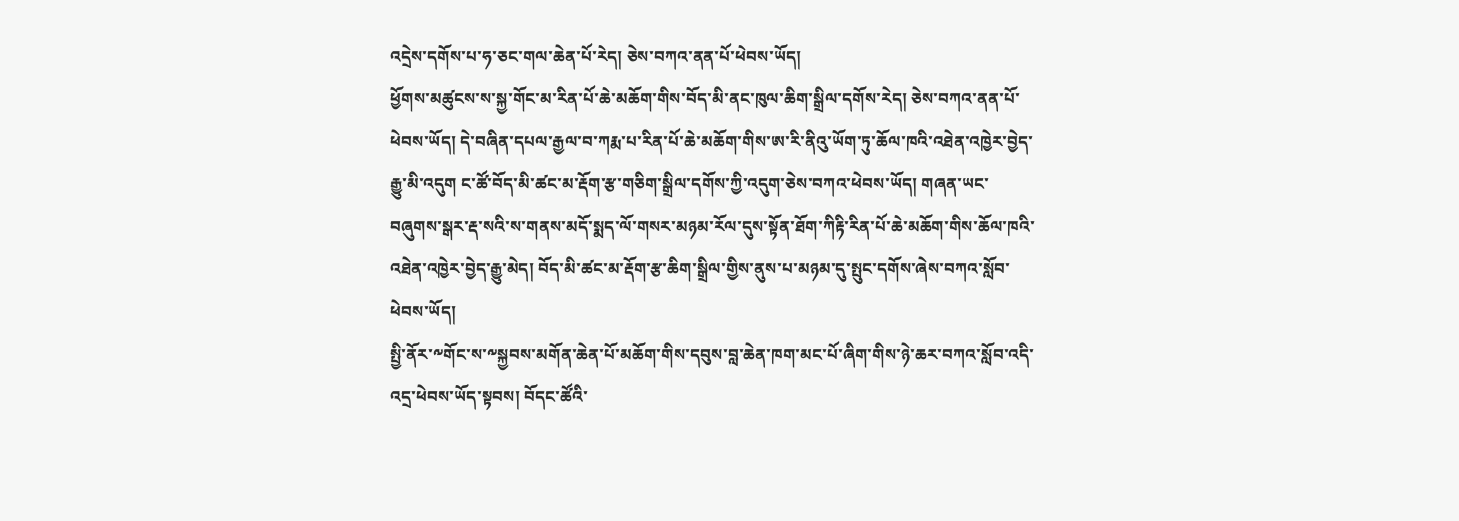འདྲེས་དགོས་པ་ཧ་ཅང་གལ་ཆེན་པོ་རེད། ཅེས་བཀའ་ནན་པོ་ཕེབས་ཡོད།
ཕྱོགས་མཚུངས་ས་སྐྱ་གོང་མ་རིན་པོ་ཆེ་མཆོག་གིས་བོད་མི་ནང་ཁུལ་ཆིག་སྒྲིལ་དགོས་རེད། ཅེས་བཀའ་ནན་པོ་ཕེབས་ཡོད། དེ་བཞིན་དཔལ་རྒྱལ་བ་ཀརྨ་པ་རིན་པོ་ཆེ་མཆོག་གིས་ཨ་རི་ནིའུ་ཡོག་ཏུ་ཆོལ་ཁའི་འཐེན་འཁྱེར་བྱེད་རྒྱུ་མི་འདུག ང་ཚོ་བོད་མི་ཚང་མ་རྡོག་རྩ་གཅིག་སྒྲིལ་དགོས་ཀྱི་འདུག་ཅེས་བཀའ་ཕེབས་ཡོད། གཞན་ཡང་བཞུགས་སྒར་རྡ་སའི་ས་གནས་མདོ་སྨད་ལོ་གསར་མཉམ་རོལ་དུས་སྟོན་ཐོག་ཀིརྟི་རིན་པོ་ཆེ་མཆོག་གིས་ཆོལ་ཁའི་འཐེན་འཁྱེར་བྱེད་རྒྱུ་མེད། བོད་མི་ཚང་མ་རྡོག་རྩ་ཆིག་སྒྲིལ་གྱིས་ནུས་པ་མཉམ་དུ་སྤུང་དགོས་ཞེས་བཀའ་སློབ་ཕེབས་ཡོད།
སྤྱི་ནོར་༸གོང་ས་༸སྐྱབས་མགོན་ཆེན་པོ་མཆོག་གིས་དབུས་བླ་ཆེན་ཁག་མང་པོ་ཞིག་གིས་ཉེ་ཆར་བཀའ་སློབ་འདི་འདྲ་ཕེབས་ཡོད་སྟབས། བོདང་ཚོའི་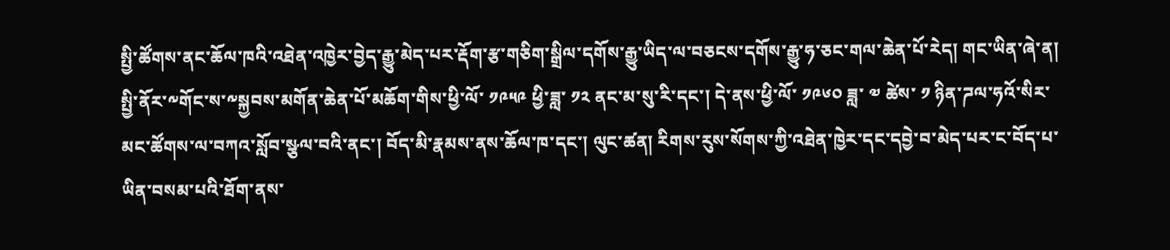སྤྱི་ཚོགས་ནང་ཆོལ་ཁའི་འཐེན་འཁྱེར་བྱེད་རྒྱུ་མེད་པར་རྡོག་རྩ་གཅིག་སྒྲིལ་དགོས་རྒྱུ་ཡིད་ལ་བཅངས་དགོས་རྒྱུ་ཧ་ཅང་གལ་ཆེན་པོ་རེད། གང་ཡིན་ཞེ་ན། སྤྱི་ནོར་༸གོང་ས་༸སྐྱབས་མགོན་ཆེན་པོ་མཆོག་གིས་ཕྱི་ལོ་ ༡༩༥༩ ཕྱི་ཟླ་ ༡༢ ནང་མ་སུ་རི་དང་། དེ་ནས་ཕྱི་ལོ་ ༡༩༦༠ ཟླ་ ༧ ཚེས་ ༡ ཉིན་ཌལ་ཧའོ་སིར་མང་ཚོགས་ལ་བཀའ་སློབ་སྩལ་བའི་ནང་། བོད་མི་རྣམས་ནས་ཆོལ་ཁ་དང་། ལུང་ཚན། རིགས་རུས་སོགས་ཀྱི་འཐེན་ཁྱེར་དང་དབྱེ་བ་མེད་པར་ང་བོད་པ་ཡིན་བསམ་པའི་ཐོག་ནས་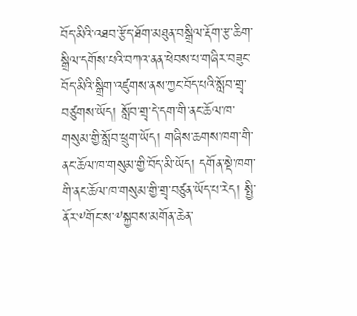བོད་མིའི་འཐབ་རྩོད་ཐོག་མཐུན་བསྒྲིལ་རྡོག་རྩ་ཆིག་སྒྲིལ་དགོས་པའི་བཀའ་ནན་ཕེབས་པ་གཞིར་བཟུང་བོད་མིའི་སྒྲིག་འཛུགས་ནས་ཀྱང་བོད་པའི་སློབ་གྲྭ་བཙུགས་ཡོད། སློབ་གྲྭ་དེ་དག་གི་ནང་ཆོལ་ཁ་གསུམ་གྱི་སློབ་ཕྲུག་ཡོད། གཞིས་ཆགས་ཁག་གི་ནང་ཆོལ་ཁ་གསུམ་གྱི་བོད་མི་ཡོད། དགོན་སྡེ་ཁག་གི་ནང་ཆོལ་ཁ་གསུམ་གྱི་གྲྭ་བཙུན་ཡོད་པ་རེད། སྤྱི་ནོར་༸གོང་ས་༸སྐྱབས་མགོན་ཆེན་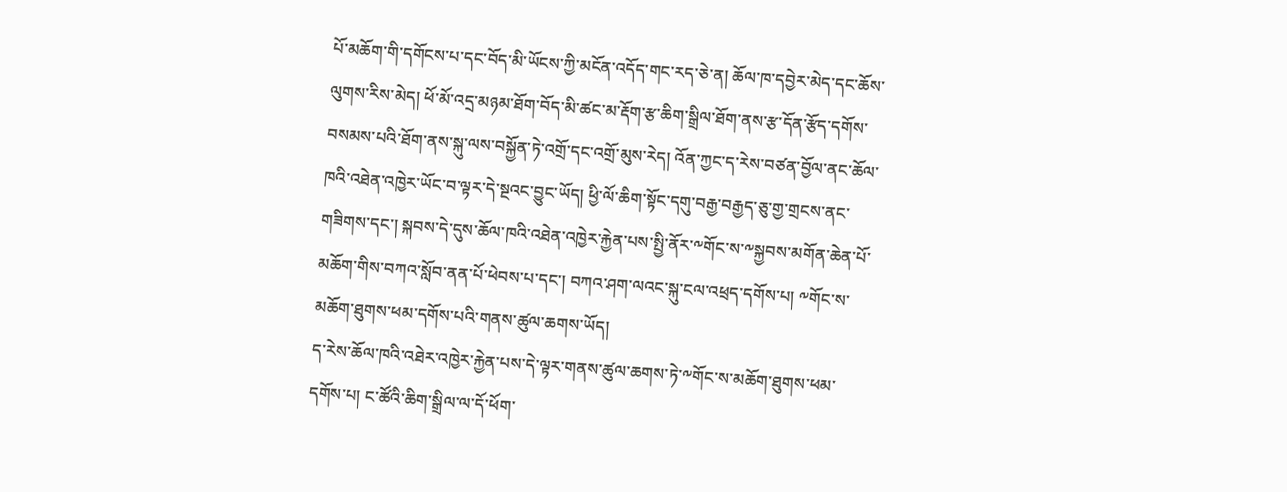པོ་མཆོག་གི་དགོངས་པ་དང་བོད་མི་ཡོངས་ཀྱི་མངོན་འདོད་གང་རད་ཅེ་ན། ཆོལ་ཁ་དབྱེར་མེད་དང་ཆོས་ལུགས་རིས་མེད། ཕོ་མོ་འདྲ་མཉམ་ཐོག་བོད་མི་ཚང་མ་རྡོག་རྩ་ཆིག་སྒྲིལ་ཐོག་ནས་རྩ་དོན་རྩོད་དགོས་བསམས་པའི་ཐོག་ནས་སྐུ་ལས་བསྐྱོན་ཏེ་འགྲོ་དང་འགྲོ་མུས་རེད། འོན་ཀྱང་ད་རེས་བཙན་བྱོལ་ནང་ཆོལ་ཁའི་འཐེན་འཁྱེར་ཡོང་བ་ལྟར་དེ་སྔའང་བྱུང་ཡོད། ཕྱི་ལོ་ཆིག་སྟོང་དགུ་བརྒྱ་བརྒྱད་ཅུ་གྱ་གྲངས་ནང་གཟིགས་དང་། སྐབས་དེ་དུས་ཆོལ་ཁའི་འཐེན་འཁྱེར་རྐྱེན་པས་སྤྱི་ནོར་༸གོང་ས་༸སྐྱབས་མགོན་ཆེན་པོ་མཆོག་གིས་བཀའ་སློབ་ནན་པོ་ཕེབས་པ་དང་། བཀའ་ཤག་ལའང་སྐུ་ངལ་འཕྲད་དགོས་པ། ༸གོང་ས་མཆོག་ཐུགས་ཕམ་དགོས་པའི་གནས་ཚུལ་ཆགས་ཡོད།
ད་རེས་ཆོལ་ཁའི་འཐེར་འཁྱེར་རྐྱེན་པས་དེ་ལྟར་གནས་ཚུལ་ཆགས་ཏེ་༸གོང་ས་མཆོག་ཐུགས་ཕམ་དགོས་པ། ང་ཚོའི་ཆིག་སྒྲིལ་ལ་དོ་ཕོག་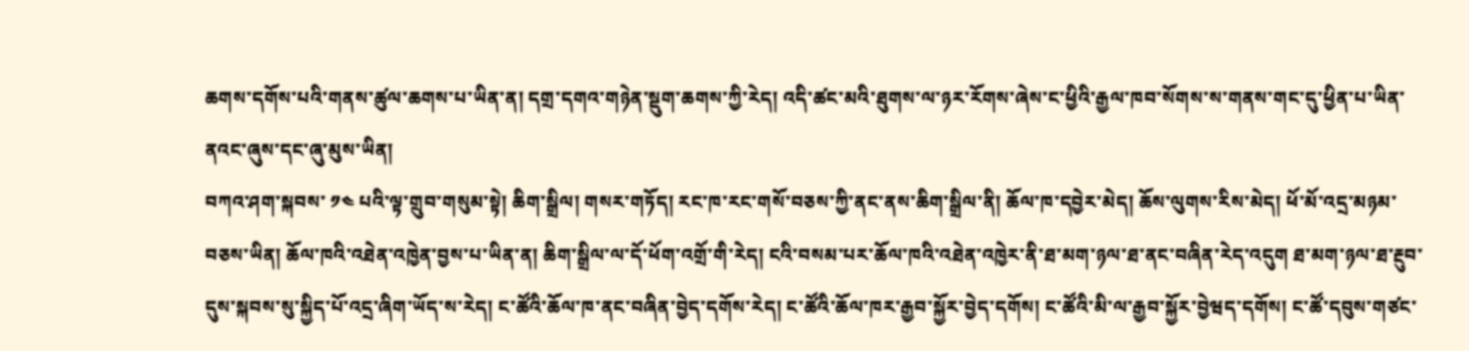ཆགས་དགོས་པའི་གནས་ཚུལ་ཆགས་པ་ཡིན་ན། དགྲ་དགའ་གཉེན་སྡུག་ཆགས་ཀྱི་རེད། འདི་ཚང་མའི་ཐུགས་ལ་ཉར་རོགས་ཞེས་ང་ཕྱིའི་རྒྱལ་ཁབ་སོགས་ས་གནས་གང་དུ་ཕྱིན་པ་ཡིན་ནའང་ཞུས་དང་ཞུ་མུས་ཡིན།
བཀའ་ཤག་སྐབས་ ༡༤ པའི་ལྟ་གྲུབ་གསུམ་སྟེ། ཆིག་སྒྲིལ། གསར་གཏོད། རང་ཁ་རང་གསོ་བཅས་ཀྱི་ནང་ནས་ཆིག་སྒྲིལ་ནི། ཆོལ་ཁ་དབྱེར་མེད། ཆོས་ལུགས་རིས་མེད། ཕོ་མོ་འདྲ་མཉམ་བཅས་ཡིན། ཆོལ་ཁའི་འཐེན་འཁྱེན་བྱས་པ་ཡིན་ན། ཆིག་སྒྲིལ་ལ་དོ་ཕོག་འགྲོ་གི་རེད། ངའི་བསམ་པར་ཆོལ་ཁའི་འཐེན་འཁྱེར་ནི་ཐ་མག་ཉལ་ཐ་ནང་བཞིན་རེད་འདུག ཐ་མག་ཉལ་ཐ་རྔུབ་དུས་སྐབས་སུ་སྐྱིད་པོ་འདྲ་ཞིག་ཡོད་ས་རེད། ང་ཚོའི་ཆོལ་ཁ་ནང་བཞིན་བྱེད་དགོས་རེད། ང་ཚོའི་ཆོལ་ཁར་རྒྱབ་སྐྱོར་བྱེད་དགོས། ང་ཚོའི་མི་ལ་རྒྱབ་སྐྱོར་བྱེཝད་དགོས། ང་ཚོ་དབུས་གཙང་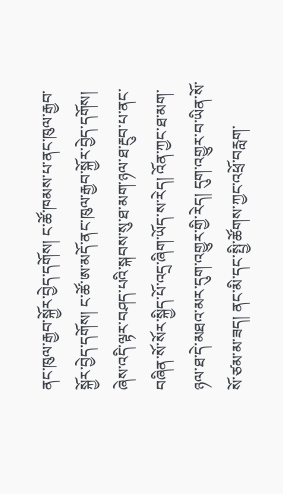ནང་ཁུལ་རྒྱབ་སྐྱོར་བྱེད་དགོས། ང་ཚོ་ཁམས་པ་ནང་ཁུལ་རྒྱབ་སྐྱོར་བྱེད་དགོས། ང་ཚོ་ཨ་མདོ་ནང་ཁུལ་རྒྱབ་སྐྱོར་བྱེད་དགོས། ཞེས་འདི་ལྟར་བཤད་པའི་སྐབས་སུ་ཐ་མག་ཉལ་ཐ་རྔུབ་པ་ནང་བཞིན་སོ་སོར་སྐྱིད་པོ་འདྲ་ཞིག་ཡོད་ས་རེད། འོན་ཀྱང་ཐ་མག་ཉལ་ཐ་དེ་མཐའ་མར་དུག་འགྱུར་གྱི་རེད། དུག་འགྱུར་བ་ཡིན་སོ་སོ་ཙམ་མ་ཟད། ནང་མི་དང་སྤྱི་ཚོགས་ཀྱང་འཕྲོ་བརླག་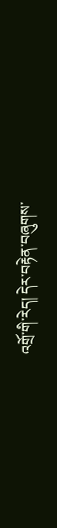འགྲོ་གི་རེད། དེར་བརྟེན་བཞུགས་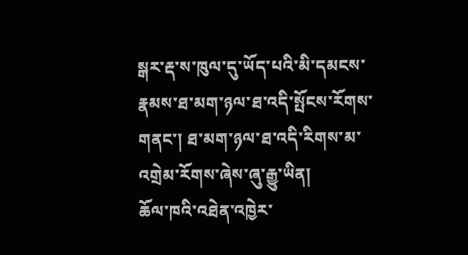སྒར་རྡ་ས་ཁུལ་དུ་ཡོད་པའི་མི་དམངས་རྣམས་ཐ་མག་ཉལ་ཐ་འདི་སྤོངས་རོགས་གནང་། ཐ་མག་ཉལ་ཐ་འདི་རིགས་མ་འགྲེམ་རོགས་ཞེས་ཞུ་རྒྱུ་ཡིན།
ཆོལ་ཁའི་འཐེན་འཁྱེར་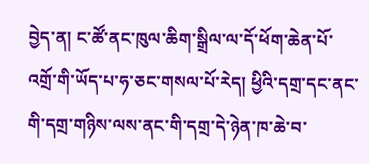བྱེད་ན། ང་ཚོ་ནང་ཁུལ་ཆིག་སྒྲིལ་ལ་དོ་ཕོག་ཆེན་པོ་འགྲོ་གི་ཡོད་པ་ཧ་ཅང་གསལ་པོ་རེད། ཕྱིའི་དགྲ་དང་ནང་གི་དགྲ་གཉིས་ལས་ནང་གི་དགྲ་དེ་ཉེན་ཁ་ཆེ་བ་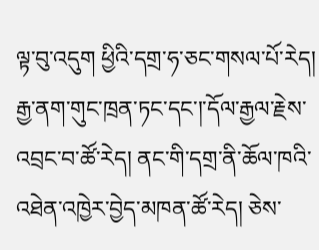ལྟ་བུ་འདུག ཕྱིའི་དགྲ་ཧ་ཅང་གསལ་པོ་རེད། རྒྱ་ནག་གུང་ཁྲན་ཏང་དང་།་དོལ་རྒྱལ་རྗེས་འབྲང་བ་ཚོ་རེད། ནང་གི་དགྲ་ནི་ཆོལ་ཁའི་འཐེན་འཁྱེར་བྱེད་མཁན་ཚོ་རེད། ཅེས་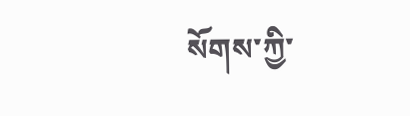སོགས་ཀྱི་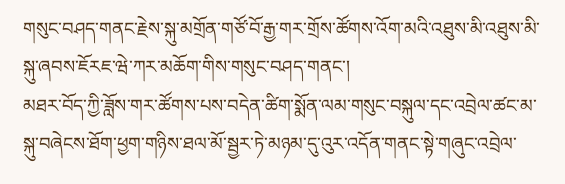གསུང་བཤད་གནང་རྗེས་སྐུ་མགྲོན་གཙོ་བོ་རྒྱ་གར་གྲོས་ཚོགས་འོག་མའི་འཐུས་མི་འཐུས་མི་སྐུ་ཞབས་ཇོརཇ་ཝེ་ཀར་མཆོག་གིས་གསུང་བཤད་གནང་།
མཐར་བོད་ཀྱི་ཟློས་གར་ཚོགས་པས་བདེན་ཚིག་སྨོན་ལམ་གསུང་བསྐུལ་དང་འབྲེལ་ཚང་མ་སྐུ་བཞེངས་ཐོག་ཕྱག་གཉིས་ཐལ་མོ་སྦྱར་ཏེ་མཉམ་དུ་འུར་འདོན་གནང་སྟེ་གཞུང་འབྲེལ་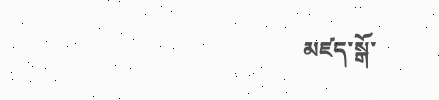མཛད་སྒོ་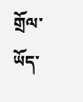གྲོལ་ཡོད་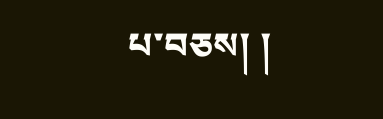པ་བཅས། །